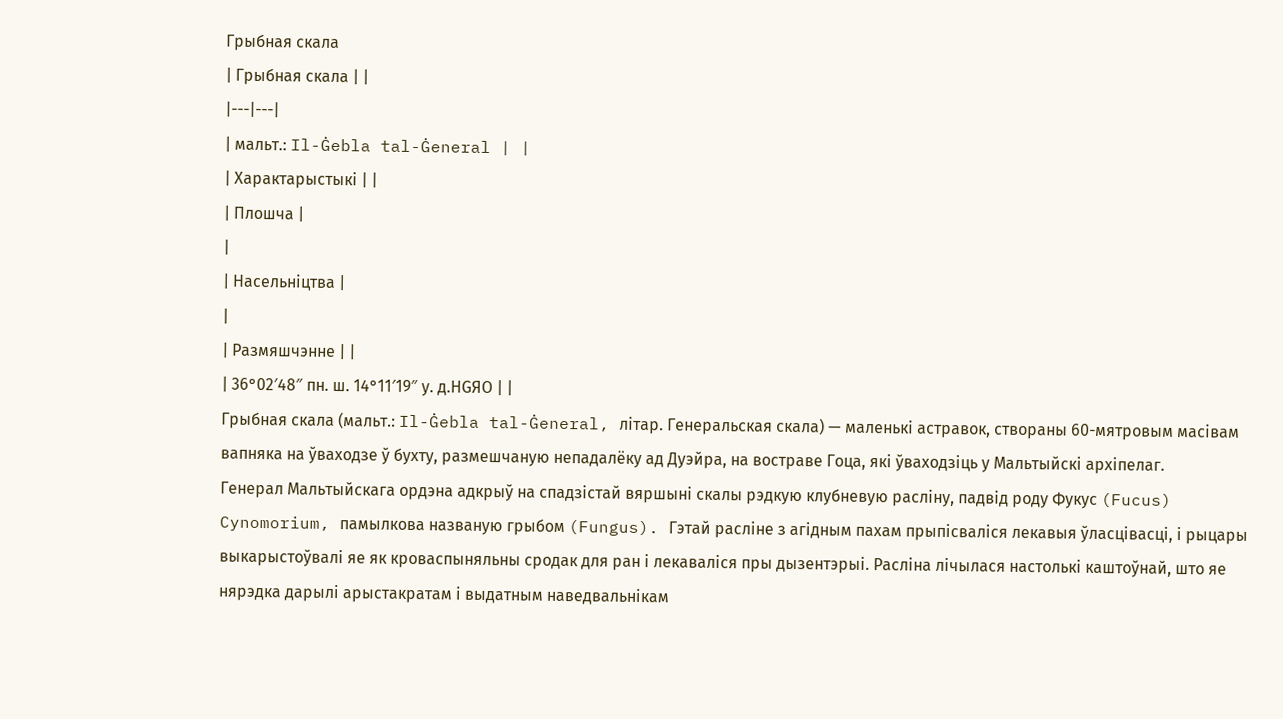Грыбная скала
| Грыбная скала | |
|---|---|
| мальт.: Il-Ġebla tal-Ġeneral | |
| Характарыстыкі | |
| Плошча |
|
| Насельніцтва |
|
| Размяшчэнне | |
| 36°02′48″ пн. ш. 14°11′19″ у. д.HGЯO | |
Грыбная скала (мальт.: Il-Ġebla tal-Ġeneral, літар. Генеральская скала) — маленькі астравок, створаны 60-мятровым масівам вапняка на ўваходзе ў бухту, размешчаную непадалёку ад Дуэйра, на востраве Гоца, які ўваходзіць у Мальтыйскі архіпелаг.
Генерал Мальтыйскага ордэна адкрыў на спадзістай вяршыні скалы рэдкую клубневую расліну, падвід роду Фукус (Fucus) Cynomorium, памылкова названую грыбом (Fungus). Гэтай расліне з агідным пахам прыпісваліся лекавыя ўласцівасці, і рыцары выкарыстоўвалі яе як кроваспыняльны сродак для ран і лекаваліся пры дызентэрыі. Расліна лічылася настолькі каштоўнай, што яе нярэдка дарылі арыстакратам і выдатным наведвальнікам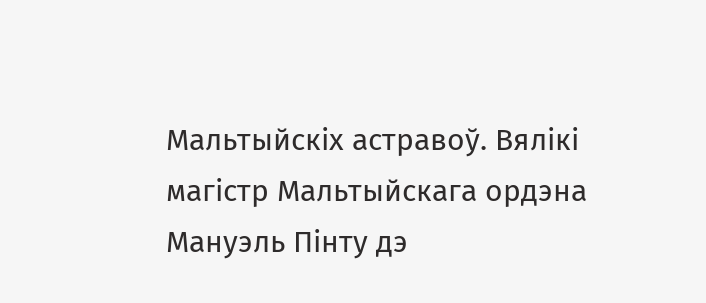Мальтыйскіх астравоў. Вялікі магістр Мальтыйскага ордэна Мануэль Пінту дэ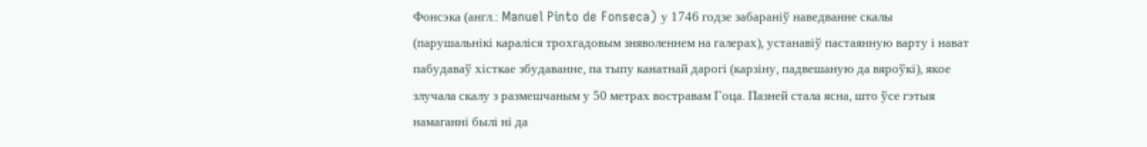Фонсэка (англ.: Manuel Pinto de Fonseca) у 1746 годзе забараніў наведванне скалы (парушальнікі караліся трохгадовым зняволеннем на галерах), устанавіў пастаянную варту і нават пабудаваў хісткае збудаванне, па тыпу канатнай дарогі (карзіну, падвешаную да вяроўкі), якое злучала скалу з размешчаным у 50 метрах востравам Гоца. Пазней стала ясна, што ўсе гэтыя намаганні былі ні да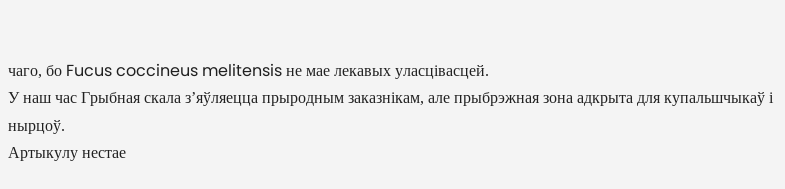чаго, бо Fucus coccineus melitensis не мае лекавых уласцівасцей.
У наш час Грыбная скала з’яўляецца прыродным заказнікам, але прыбрэжная зона адкрыта для купальшчыкаў і нырцоў.
Артыкулу нестае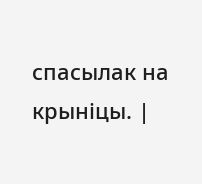спасылак на крыніцы. |